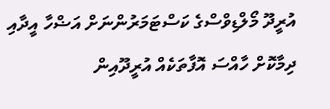އުރީދޫ މޯލްޑިވްސްގެ ކަސްޓަމަރުންނަށް އަޟްހާ އީދާއި ދިމާކޮށް ހާއްސަ އޮފާތަކެއް އުރީދޫއިން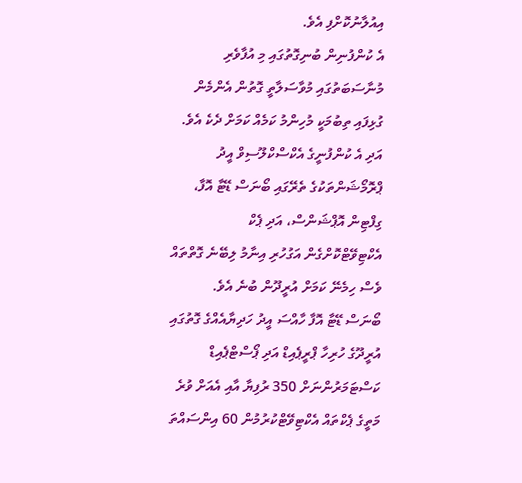އިއުލާނުކޮށްފި އެވެ.
އެ ކުންފުނިން ބުނިގޮތުގައި މި އުފާވެރި މުނާސަބަތުގައި މުވާސަލާތީ ގޮތުން އެންމެން ގުޅިފައި ތިބުމަކީ މުހިންމު ކަމެއް ކަމަށް ދެކެ އެވެ. އަދި އެ ކުންފުނީގެ އެކްސްކްލޫސިވް އީދު ޕްރޮމޯޝަންތަކުގެ ތެރޭގައި ބޯނަސް ޑޭޓާ އޮފާ، ގިފްޓިން އޮޕްޝަންސް، އަދި ޕެކް އެކްޓިވޭޓްކޮށްގެން އަގުހުރި އިނާމު ލިބޭނެ ގޮތްތައް ވެސް ހިމެނޭ ކަމަށް އުރީދޫން ބުނެ އެވެ.
ބޯނަސް ޑޭޓާ އޮފާ ހާއްސަ އީދު ހަދިޔާއެއްގެ ގޮތުގައި އުރީދޫގެ ހުރިހާ ޕްރީޕެއިޑް އަދި ޕޯސްޓްޕެއިޑް ކަސްޓަމަރުންނަށް 350 ރުފިޔާ އާއި އެއަށް ވުރެ މަތީގެ ޕެކްތައް އެކްޓިވޭޓްކުރުމުން 60 އިންސައްތަ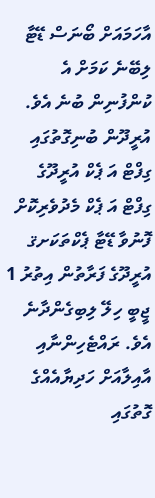އާހަމައަށް ބޯނަސް ޑޭޓާ ލިބޭނެ ކަމަށް އެ ކުންފުނިން ބުނެ އެވެ.
އުރީދޫން ބުނިގޮތުގައި ގިފްޓް އަ ޕެކް އުރީދޫގެ ގިފްޓް އަ ޕެކް މެދުވެރިކޮށް ފޮނުވާ ޑޭޓާ ޕެކްތަކަށޤ އުރީދޫގެ ފަރާތުން އިތުރު 1 ޖީބީ ހިލޭ ލިބިގެންދާނެ އެވެ. ރައްޓެހިންނާއި އާއިލާއަށް ހަދިޔާއެއްގެ ގޮތުގައި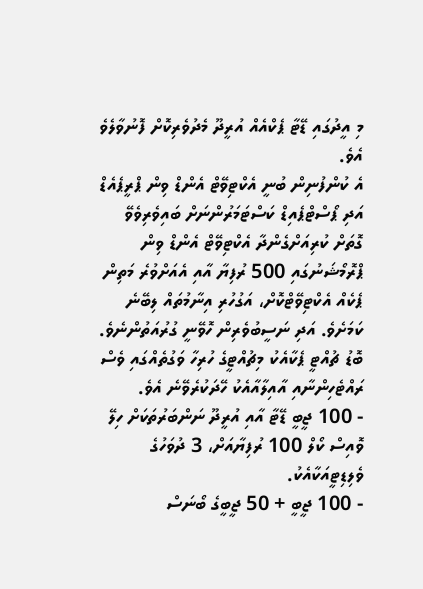މި އީދުގައި ޑޭޓާ ޕެކްއެއް އުރީދޫ މެދުވެރިކޮށް ފޮނުވާލެވެ އެވެ.
އެ ކުންފުނިން ބުނީ އެކްޓިވޭޓް އެންޑް ވިން ޕްރީޕެއެޑް އަދި ޕޯސްޓްޕެއިޑް ކަސްޓަމަރުންނަށް ބައިވެރިވެވޭ ގޮތަށް ކުރިއަށްގެންދާ އެކްޓިވޭޓް އެންޑް ވިން ޕްރޮމޯޝަނުގައި 500 ރުފިޔާ އާއި އެއަށްވުރެ މަތިން ޕެކެއް އެކްޓިވޭޓްކޮށް، އަގުހުރި އިނާމުތައް ލިބޭނެ ކަމަށެވެ. އަދި ނަސީބުވެރިން ހޮވޭނީ ގުރުއަތުންނެވެ.
ބޮޑު ޗުއްޓީ ޕެކާއެކު މިޗުއްޓީގެ ހުރިހާ ވަގުތެއްގައި ވެސް ރައްޓެހިންނާއި އާއިލާއާއެކު ހޭދަކުރެވޭނެ އެވެ.
- 100 ޖީބީ ޑޭޓާ އާއި އުރީދޫ ނަންބަރުތަކަށް ހިލޭ ވޮއިސް ކޯލް 100 ރުފިޔާއަށް، 3 ދުވަހުގެ ވެލިޑިޓީއަކާއެކު.
- 100 ޖީބީ + 50 ޖީބީގެ ބޯނަސް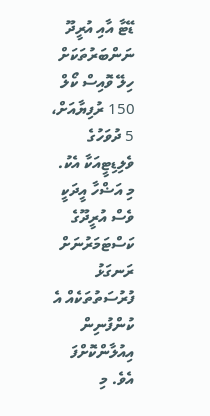ޑޭޓާ އާއި އުރީދޫ ނަންބަރުތަކަށް ހިލޭ ވޮއިސް ކޯލް 150 ރުފިޔާއަށް، 5 ދުވަހުގެ ވެލިޑިޓީއަކާ އެކު.
މި އަޟްހާ އީދަކީ ވެސް އުރީދޫގެ ކަސްޓަމަރުނަށް ރަނގަޅު ފުރުސަތުތަކެއް އެ ކުންފުނިން އިއުލާންކޮށްފަ އެވެ. މި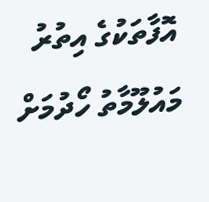އޮފާތަކުގެ އިތުރު މައުލޫމާތު ހޯދުމަށް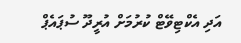އަދި އެކްޓިވޭޓް ކުރުމަށް އުރީދޫ ސުޕައެޕް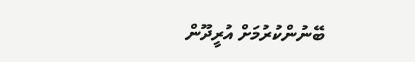ބޭނުންކުރުމަށް އުރީދޫން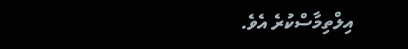އިލްތިމާސްކުރެ އެވެ.